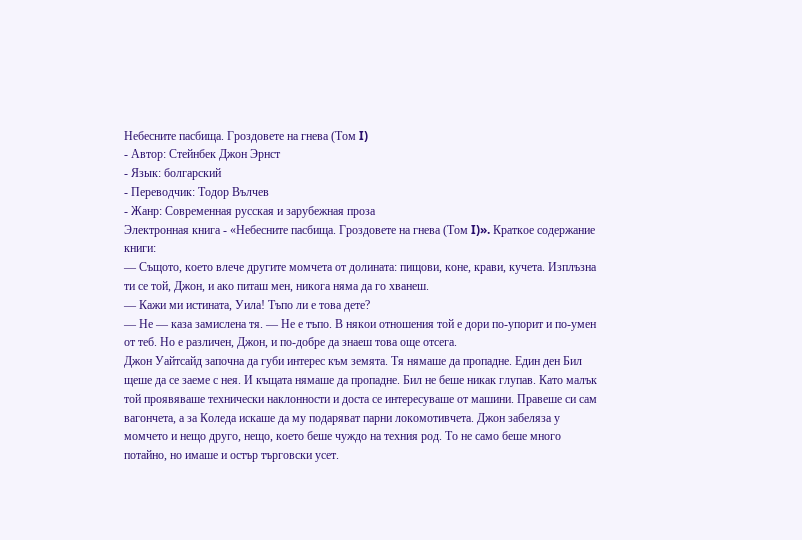Небесните пасбища. Гроздовете на гнева (Том I)
- Автор: Стейнбек Джон Эрнст
- Язык: болгарский
- Переводчик: Тодор Вълчев
- Жанр: Современная русская и зарубежная проза
Электронная книга - «Небесните пасбища. Гроздовете на гнева (Том I)». Краткое содержание книги:
— Същото, което влече другите момчета от долината: пищови, коне, крави, кучета. Изплъзна ти се той, Джон, и ако питаш мен, никога няма да го хванеш.
— Кажи ми истината, Уила! Тъпо ли е това дете?
— Не — каза замислена тя. — Не е тъпо. В някои отношения той е дори по-упорит и по-умен от теб. Но е различен, Джон, и по-добре да знаеш това още отсега.
Джон Уайтсайд започна да губи интерес към земята. Тя нямаше да пропадне. Един ден Бил щеше да се заеме с нея. И къщата нямаше да пропадне. Бил не беше никак глупав. Като малък той проявяваше технически наклонности и доста се интересуваше от машини. Правеше си сам вагончета, а за Коледа искаше да му подаряват парни локомотивчета. Джон забеляза у момчето и нещо друго, нещо, което беше чуждо на техния род. То не само беше много потайно, но имаше и остър търговски усет.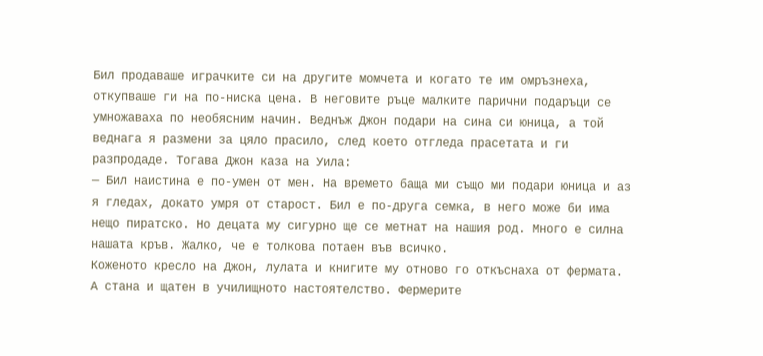Бил продаваше играчките си на другите момчета и когато те им омръзнеха, откупваше ги на по-ниска цена. В неговите ръце малките парични подаръци се умножаваха по необясним начин. Веднъж Джон подари на сина си юница, а той веднага я размени за цяло прасило, след което отгледа прасетата и ги разпродаде. Тогава Джон каза на Уила:
— Бил наистина е по-умен от мен. На времето баща ми също ми подари юница и аз я гледах, докато умря от старост. Бил е по-друга семка, в него може би има нещо пиратско. Но децата му сигурно ще се метнат на нашия род. Много е силна нашата кръв. Жалко, че е толкова потаен във всичко.
Коженото кресло на Джон, лулата и книгите му отново го откъснаха от фермата. А стана и щатен в училищното настоятелство. Фермерите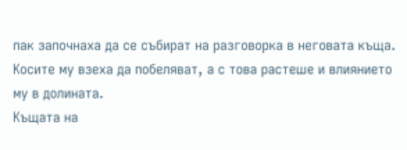пак започнаха да се събират на разговорка в неговата къща. Косите му взеха да побеляват, а с това растеше и влиянието му в долината.
Къщата на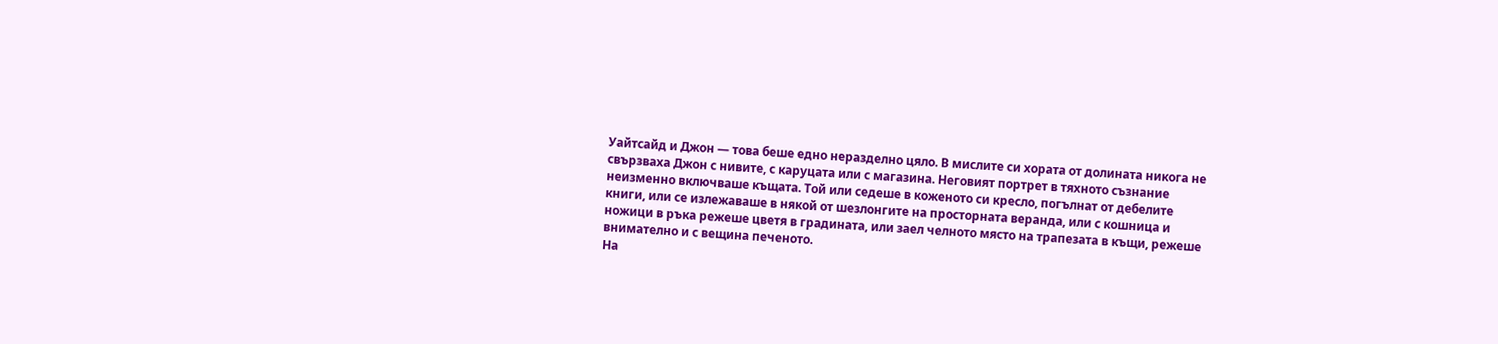Уайтсайд и Джон — това беше едно неразделно цяло. В мислите си хората от долината никога не свързваха Джон с нивите, с каруцата или с магазина. Неговият портрет в тяхното съзнание неизменно включваше къщата. Той или седеше в коженото си кресло, погълнат от дебелите книги, или се излежаваше в някой от шезлонгите на просторната веранда, или с кошница и ножици в ръка режеше цветя в градината, или заел челното място на трапезата в къщи, режеше внимателно и с вещина печеното.
На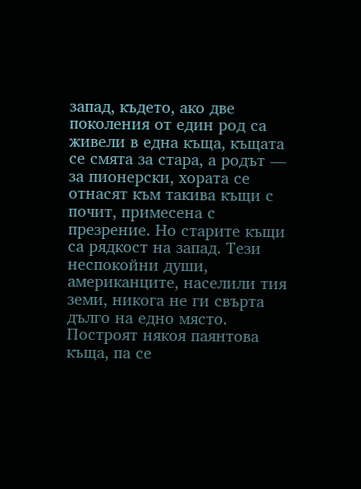запад, където, ако две поколения от един род са живели в една къща, къщата се смята за стара, а родът — за пионерски, хората се отнасят към такива къщи с почит, примесена с презрение. Но старите къщи са рядкост на запад. Тези неспокойни души, американците, населили тия земи, никога не ги свърта дълго на едно място. Построят някоя паянтова къща, па се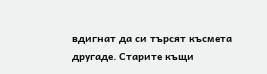вдигнат да си търсят късмета другаде. Старите къщи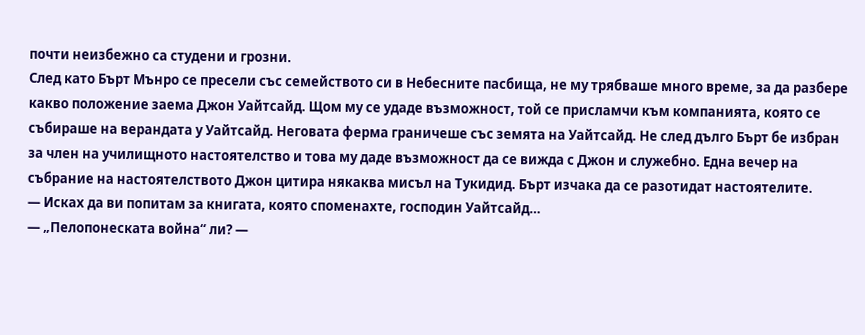почти неизбежно са студени и грозни.
След като Бърт Мънро се пресели със семейството си в Небесните пасбища, не му трябваше много време, за да разбере какво положение заема Джон Уайтсайд. Щом му се удаде възможност, той се присламчи към компанията, която се събираше на верандата у Уайтсайд. Неговата ферма граничеше със земята на Уайтсайд. Не след дълго Бърт бе избран за член на училищното настоятелство и това му даде възможност да се вижда с Джон и служебно. Една вечер на събрание на настоятелството Джон цитира някаква мисъл на Тукидид. Бърт изчака да се разотидат настоятелите.
— Исках да ви попитам за книгата, която споменахте, господин Уайтсайд…
— „Пелопонеската война“ ли? —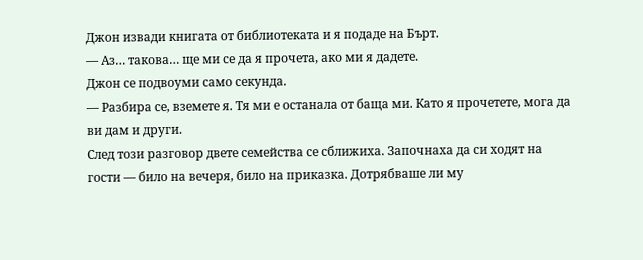Джон извади книгата от библиотеката и я подаде на Бърт.
— Аз… такова… ще ми се да я прочета, ако ми я дадете.
Джон се подвоуми само секунда.
— Разбира се, вземете я. Тя ми е останала от баща ми. Като я прочетете, мога да ви дам и други.
След този разговор двете семейства се сближиха. Започнаха да си ходят на гости — било на вечеря, било на приказка. Дотрябваше ли му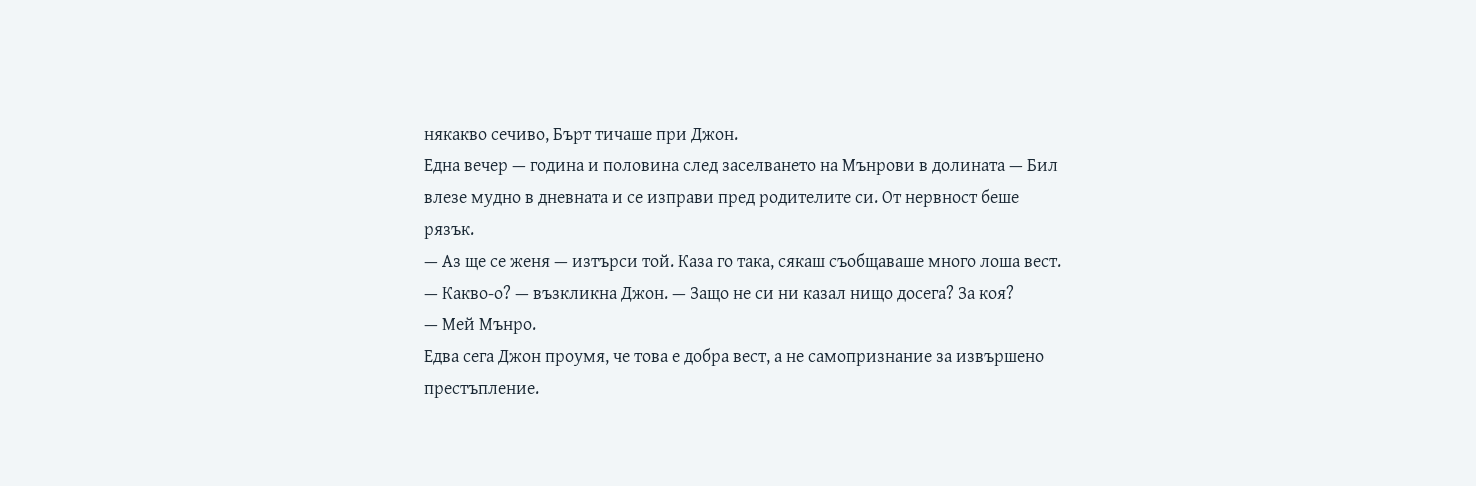някакво сечиво, Бърт тичаше при Джон.
Една вечер — година и половина след заселването на Мънрови в долината — Бил влезе мудно в дневната и се изправи пред родителите си. От нервност беше рязък.
— Аз ще се женя — изтърси той. Каза го така, сякаш съобщаваше много лоша вест.
— Какво-о? — възкликна Джон. — Защо не си ни казал нищо досега? За коя?
— Мей Мънро.
Едва сега Джон проумя, че това е добра вест, а не самопризнание за извършено престъпление.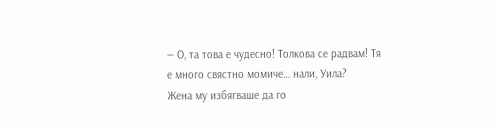— О, та това е чудесно! Толкова се радвам! Тя е много свястно момиче… нали, Уила?
Жена му избягваше да го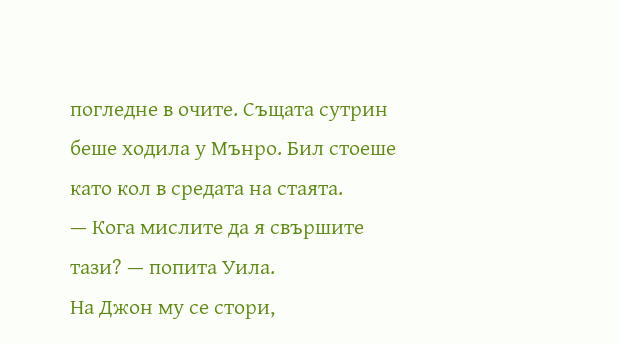погледне в очите. Същата сутрин беше ходила у Мънро. Бил стоеше като кол в средата на стаята.
— Кога мислите да я свършите тази? — попита Уила.
На Джон му се стори,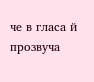че в гласа й прозвуча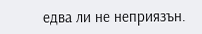едва ли не неприязън.